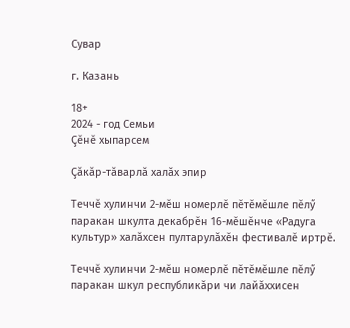Сувар

г. Казань

18+
2024 - год Семьи
Çӗнӗ хыпарсем

Çăкăр-тăварлă халăх эпир

Теччӗ хулинчи 2-мӗш номерлӗ пӗтӗмӗшле пӗлӳ паракан шкулта декабрӗн 16-мӗшӗнче «Радуга культур» халăхсен пултарулăхӗн фестивалӗ иртрӗ.

Теччӗ хулинчи 2-мӗш номерлӗ пӗтӗмӗшле пӗлӳ паракан шкул республикăри чи лайăххисен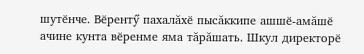шутӗнче. Вӗрентӳ пахалăхӗ пысăккипе ашшӗ-амăшӗ ачине кунта вӗренме яма тăрăшать. Шкул директорӗ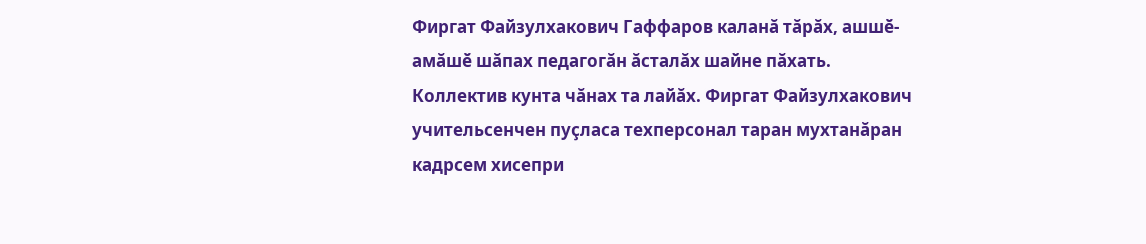Фиргат Файзулхакович Гаффаров каланă тăрăх, ашшӗ-амăшӗ шăпах педагогăн ăсталăх шайне пăхать. Коллектив кунта чăнах та лайăх. Фиргат Файзулхакович учительсенчен пуçласа техперсонал таран мухтанăран кадрсем хисепри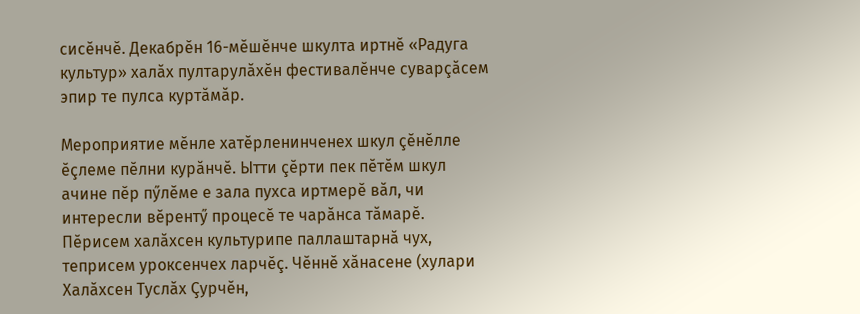сисӗнчӗ. Декабрӗн 16-мӗшӗнче шкулта иртнӗ «Радуга культур» халăх пултарулăхӗн фестивалӗнче суварçăсем эпир те пулса куртăмăр.

Мероприятие мӗнле хатӗрленинченех шкул çӗнӗлле ӗçлеме пӗлни курăнчӗ. Ытти çӗрти пек пӗтӗм шкул ачине пӗр пӳлӗме е зала пухса иртмерӗ вăл, чи интересли вӗрентӳ процесӗ те чарăнса тăмарӗ. Пӗрисем халăхсен культурипе паллаштарнă чух, теприсем уроксенчех ларчӗç. Чӗннӗ хăнасене (хулари Халăхсен Туслăх Çурчӗн,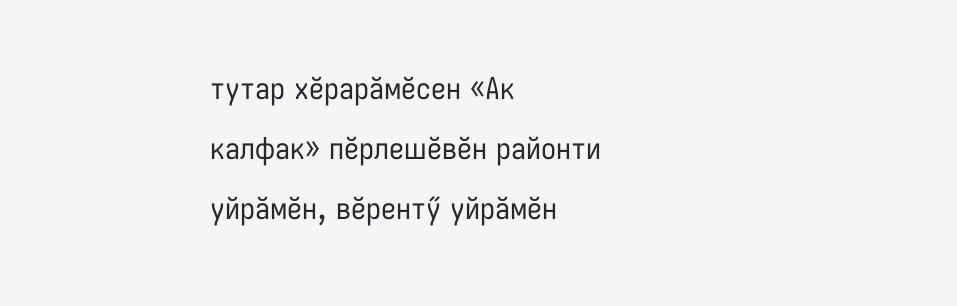тутар хӗрарăмӗсен «Ак калфак» пӗрлешӗвӗн районти уйрăмӗн, вӗрентӳ уйрăмӗн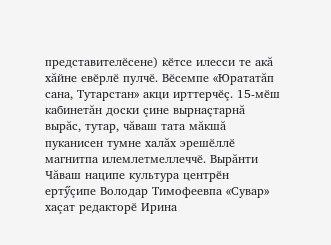представителӗсене) кӗтсе илесси те акă хăйне евӗрлӗ пулчӗ. Вӗсемпе «Юрататăп сана, Тутарстан» акци ирттерчӗç. 15-мӗш кабинетăн доски çине вырнаçтарнă вырăс, тутар, чăваш тата мăкшă пуканисен тумне халăх эрешӗллӗ магнитпа илемлетмеллеччӗ. Вырăнти Чăваш наципе культура центрӗн ертӳçипе Володар Тимофеевпа «Сувар» хаçат редакторӗ Ирина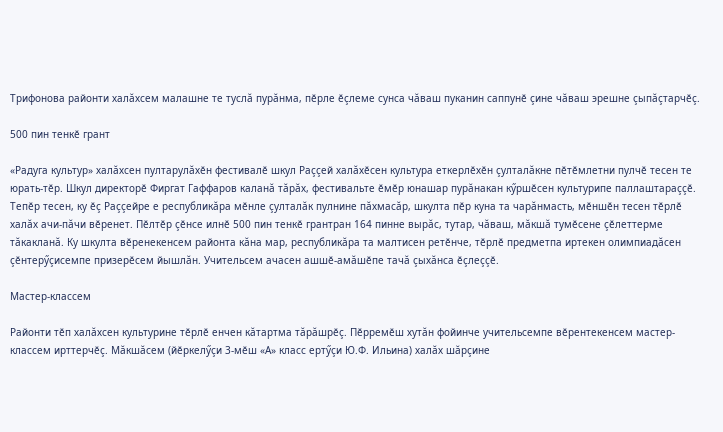Трифонова районти халăхсем малашне те туслă пурăнма, пӗрле ӗçлеме сунса чăваш пуканин саппунӗ çине чăваш эрешне çыпăçтарчӗç.

500 пин тенкӗ грант

«Радуга культур» халăхсен пултарулăхӗн фестивалӗ шкул Раççей халăхӗсен культура еткерлӗхӗн çулталăкне пӗтӗмлетни пулчӗ тесен те юрать-тӗр. Шкул директорӗ Фиргат Гаффаров каланă тăрăх, фестивальте ӗмӗр юнашар пурăнакан кӳршӗсен культурипе паллаштараççӗ. Тепӗр тесен, ку ӗç Раççейре е республикăра мӗнле çулталăк пулнине пăхмасăр, шкулта пӗр куна та чарăнмасть, мӗншӗн тесен тӗрлӗ халăх ачи-пăчи вӗренет. Пӗлтӗр çӗнсе илнӗ 500 пин тенкӗ грантран 164 пинне вырăс, тутар, чăваш, мăкшă тумӗсене çӗлеттерме тăкакланă. Ку шкулта вӗренекенсем районта кăна мар, республикăра та малтисен ретӗнче, тӗрлӗ предметпа иртекен олимпиадăсен çӗнтерӳçисемпе призерӗсем йышлăн. Учительсем ачасен ашшӗ-амăшӗпе тачă çыхăнса ӗçлеççӗ.

Мастер-классем

Районти тӗп халăхсен культурине тӗрлӗ енчен кăтартма тăрăшрӗç. Пӗрремӗш хутăн фойинче учительсемпе вӗрентекенсем мастер-классем ирттерчӗç. Мăкшăсем (йӗркелӳçи 3-мӗш «А» класс ертӳçи Ю.Ф. Ильина) халăх шăрçине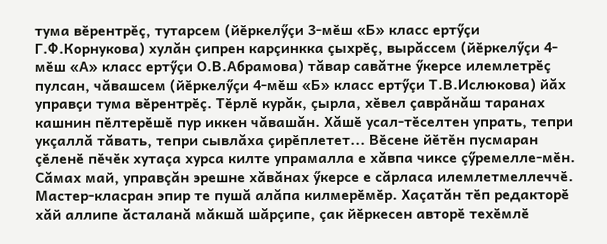тума вӗрентрӗç, тутарсем (йӗркелӳçи 3-мӗш «Б» класс ертӳçи Г.Ф.Корнукова) хулăн çипрен карçинкка çыхрӗç, вырăссем (йӗркелӳçи 4-мӗш «А» класс ертӳçи О.В.Абрамова) тăвар савăтне ӳкерсе илемлетрӗç пулсан, чăвашсем (йӗркелӳçи 4-мӗш «Б» класс ертӳçи Т.В.Ислюкова) йăх управçи тума вӗрентрӗç. Тӗрлӗ курăк, çырла, хӗвел çаврăнăш таранах кашнин пӗлтерӗшӗ пур иккен чăвашăн. Хăшӗ усал-тӗселтен упрать, тепри укçаллă тăвать, тепри сывлăха çирӗплетет... Вӗсене йӗтӗн пусмаран çӗленӗ пӗчӗк хутаçа хурса килте упрамалла е хăвпа чиксе çӳремелле-мӗн. Сăмах май, управçăн эрешне хăвăнах ӳкерсе е сăрласа илемлетмеллеччӗ. Мастер-класран эпир те пушă алăпа килмерӗмӗр. Хаçатăн тӗп редакторӗ хăй аллипе ăсталанă мăкшă шăрçипе, çак йӗркесен авторӗ техӗмлӗ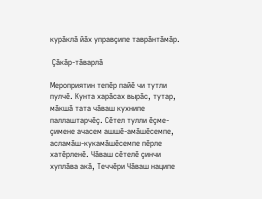курăклă йăх управçипе таврăнтăмăр.

 Çăкăр-тăварлă

Мероприятин тепӗр пайӗ чи тутли пулчӗ. Кунта харăсах вырăс, тутар, мăкшă тата чăваш кухнипе паллаштарчӗç. Сӗтел тулли ӗçме-çимене ачасем ашшӗ-амăшӗсемпе, асламăш-кукамăшӗсемпе пӗрле хатӗрленӗ. Чăваш сӗтелӗ çинчи хуплăва акă, Теччӗри Чăваш наципе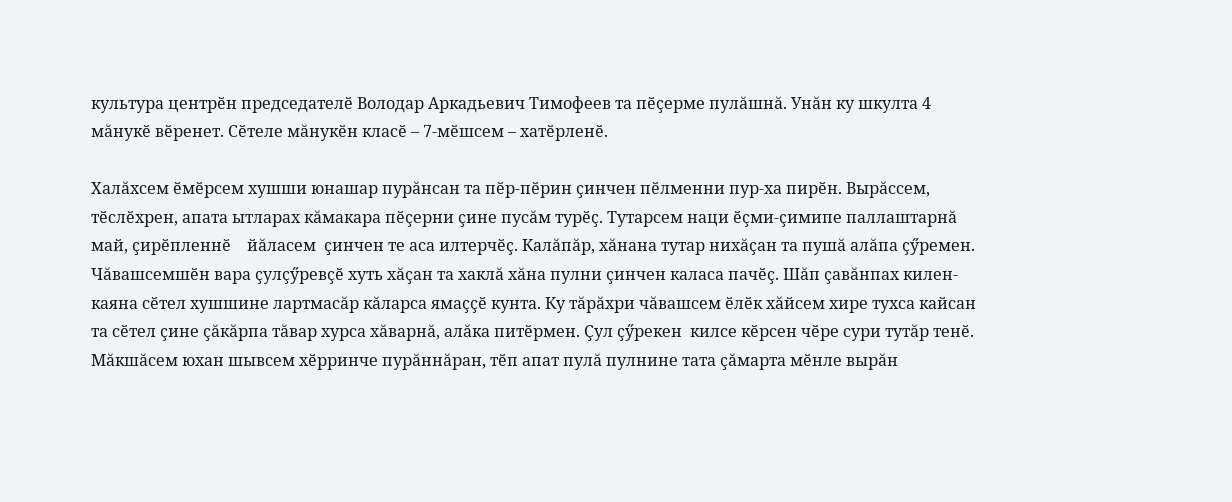культура центрӗн председателӗ Володар Аркадьевич Тимофеев та пӗçерме пулăшнă. Унăн ку шкулта 4 мăнукӗ вӗренет. Сӗтеле мăнукӗн класӗ – 7-мӗшсем – хатӗрленӗ.

Халăхсем ӗмӗрсем хушши юнашар пурăнсан та пӗр-пӗрин çинчен пӗлменни пур-ха пирӗн. Вырăссем, тӗслӗхрен, апата ытларах кăмакара пӗçерни çине пусăм турӗç. Тутарсем наци ӗçми-çимипе паллаштарнă май, çирӗпленнӗ    йăласем  çинчен те аса илтерчӗç. Калăпăр, хăнана тутар нихăçан та пушă алăпа çӳремен. Чăвашсемшӗн вара çулçӳревçӗ хуть хăçан та хаклă хăна пулни çинчен каласа пачӗç. Шăп çавăнпах килен-каяна сӗтел хушшине лартмасăр кăларса ямаççӗ кунта. Ку тăрăхри чăвашсем ӗлӗк хăйсем хире тухса кайсан та сӗтел çине çăкăрпа тăвар хурса хăварнă, алăка питӗрмен. Çул çӳрекен  килсе кӗрсен чӗре сури тутăр тенӗ. Мăкшăсем юхан шывсем хӗрринче пурăннăран, тӗп апат пулă пулнине тата çăмарта мӗнле вырăн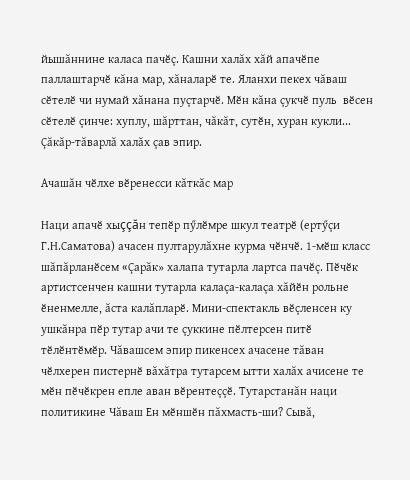йышăннине каласа пачӗç. Кашни халăх хăй апачӗпе паллаштарчӗ кăна мар, хăналарӗ те. Яланхи пекех чăваш сӗтелӗ чи нумай хăнана пуçтарчӗ. Мӗн кăна çукчӗ пуль  вӗсен сӗтелӗ çинче: хуплу, шăрттан, чăкăт, сутӗн, хуран кукли... Çăкăр-тăварлă халăх çав эпир.

Ачашăн чӗлхе вӗренесси кăткăс мар

Наци апачӗ хыççăн тепӗр пӳлӗмре шкул театрӗ (ертӳçи Г.Н.Саматова) ачасен пултарулăхне курма чӗнчӗ. 1-мӗш класс шăпăрланӗсем «Çарăк» халапа тутарла лартса пачӗç. Пӗчӗк артистсенчен кашни тутарла калаçа-калаçа хăйӗн рольне ӗненмелле, ăста калăпларӗ. Мини-спектакль вӗçленсен ку ушкăнра пӗр тутар ачи те çуккине пӗлтерсен питӗ тӗлӗнтӗмӗр. Чăвашсем эпир пикенсех ачасене тăван чӗлхерен пистернӗ вăхăтра тутарсем ытти халăх ачисене те мӗн пӗчӗкрен епле аван вӗрентеççӗ. Тутарстанăн наци политикине Чăваш Ен мӗншӗн пăхмасть-ши? Сывă,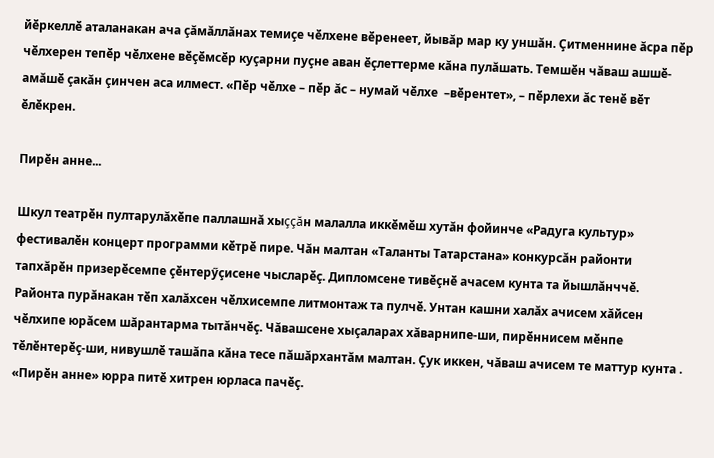йӗркеллӗ аталанакан ача çăмăллăнах темиçе чӗлхене вӗренеет, йывăр мар ку уншăн. Çитменнине ăсра пӗр чӗлхерен тепӗр чӗлхене вӗçӗмсӗр куçарни пуçне аван ӗçлеттерме кăна пулăшать. Темшӗн чăваш ашшӗ-амăшӗ çакăн çинчен аса илмест. «Пӗр чӗлхе – пӗр ăс – нумай чӗлхе  –вӗрентет», – пӗрлехи ăс тенӗ вӗт ӗлӗкрен.

Пирӗн анне...

Шкул театрӗн пултарулăхӗпе паллашнă хыççăн малалла иккӗмӗш хутăн фойинче «Радуга культур» фестивалӗн концерт программи кӗтрӗ пире. Чăн малтан «Таланты Татарстана» конкурсăн районти тапхăрӗн призерӗсемпе çӗнтерӳçисене чысларӗç. Дипломсене тивӗçнӗ ачасем кунта та йышлăнччӗ. Районта пурăнакан тӗп халăхсен чӗлхисемпе литмонтаж та пулчӗ. Унтан кашни халăх ачисем хăйсен чӗлхипе юрăсем шăрантарма тытăнчӗç. Чăвашсене хыçаларах хăварнипе-ши, пирӗннисем мӗнпе тӗлӗнтерӗç-ши, нивушлӗ ташăпа кăна тесе пăшăрхантăм малтан. Çук иккен, чăваш ачисем те маттур кунта . «Пирӗн анне» юрра питӗ хитрен юрласа пачӗç.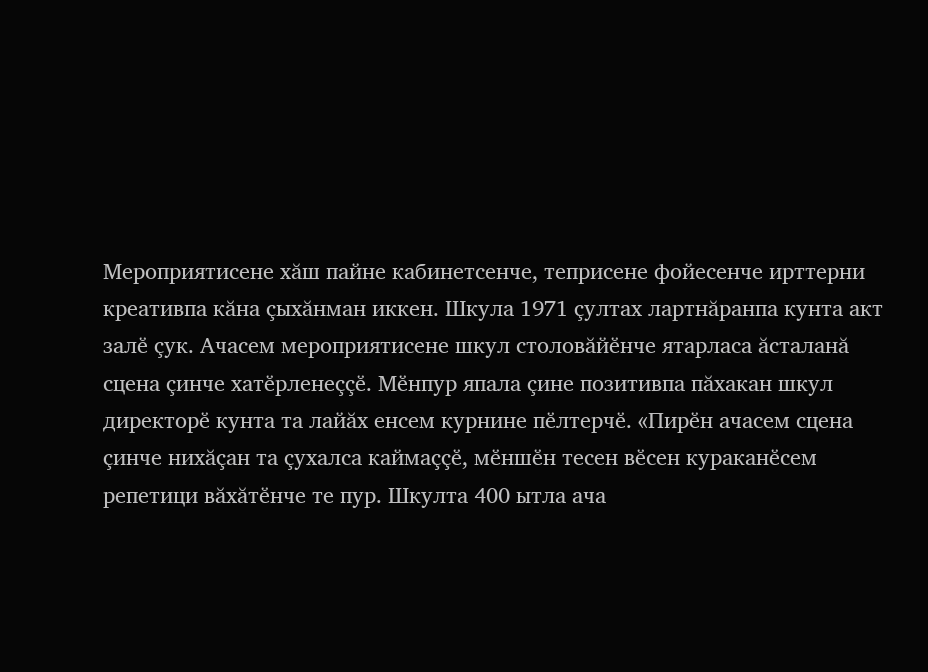Мероприятисене хăш пайне кабинетсенче, теприсене фойесенче ирттерни креативпа кăна çыхăнман иккен. Шкула 1971 çултах лартнăранпа кунта акт залӗ çук. Ачасем мероприятисене шкул столовăйӗнче ятарласа ăсталанă сцена çинче хатӗрленеççӗ. Мӗнпур япала çине позитивпа пăхакан шкул директорӗ кунта та лайăх енсем курнине пӗлтерчӗ. «Пирӗн ачасем сцена çинче нихăçан та çухалса каймаççӗ, мӗншӗн тесен вӗсен кураканӗсем репетици вăхăтӗнче те пур. Шкулта 400 ытла ача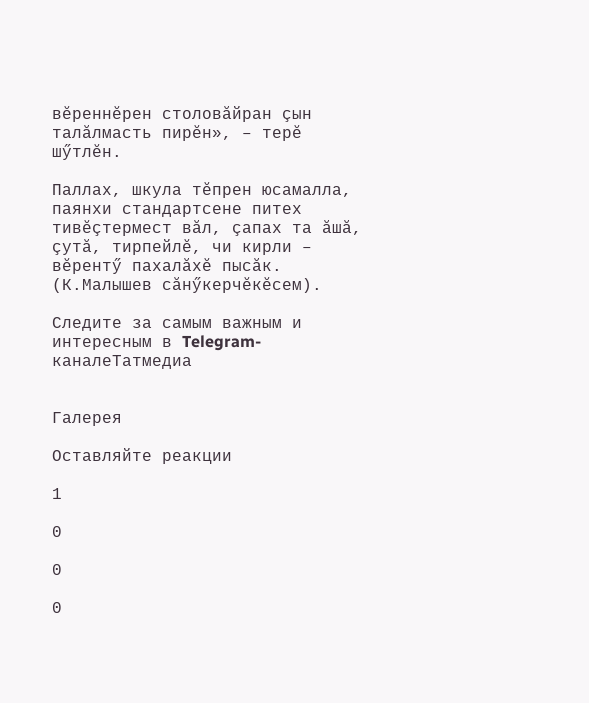вӗреннӗрен столовăйран çын талăлмасть пирӗн», – терӗ шӳтлӗн.

Паллах, шкула тӗпрен юсамалла, паянхи стандартсене питех тивӗçтермест вăл, çапах та ăшă, çутă, тирпейлӗ, чи кирли – вӗрентӳ пахалăхӗ пысăк. (К.Малышев сăнӳкерчӗкӗсем).

Следите за самым важным и интересным в Telegram-каналеТатмедиа


Галерея

Оставляйте реакции

1

0

0

0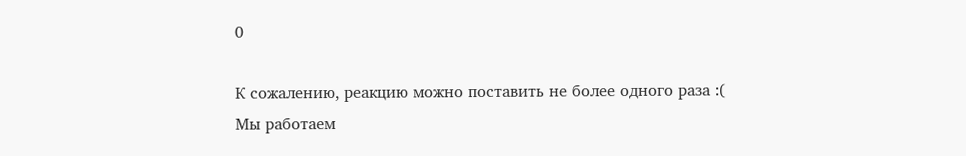0

К сожалению, реакцию можно поставить не более одного раза :(
Мы работаем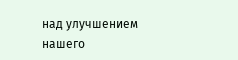над улучшением нашего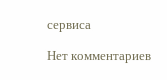сервиса

Нет комментариев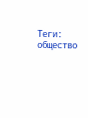Теги: общество